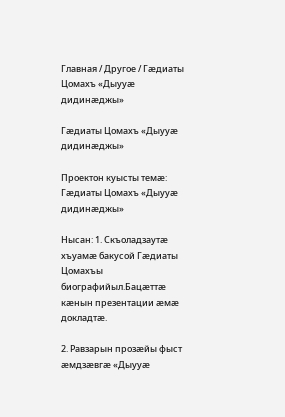Главная / Другое / Гæдиаты Цомахъ «Дыууæ дидинæджы»

Гæдиаты Цомахъ «Дыууæ дидинæджы»

Проектон куысты темæ: Гæдиаты Цомахъ «Дыууæ дидинæджы»

Нысан: 1. Скъоладзаутæ хъуамæ бакусой Гæдиаты Цомахъы биографийыл.Бацæттæ кæнын презентации æмæ докладтæ.

2. Равзарын прозæйы фыст æмдзæвгæ «Дыууæ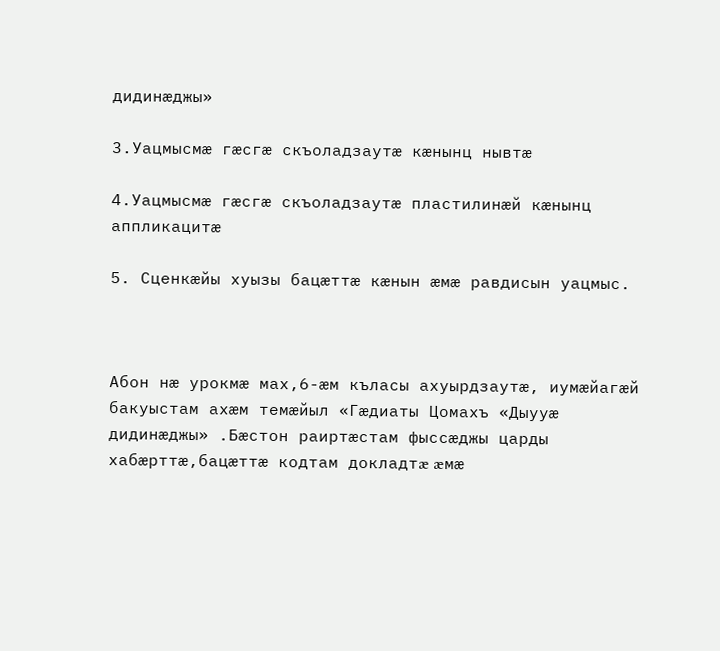дидинæджы»

3.Уацмысмæ гæсгæ скъоладзаутæ кæнынц нывтæ

4.Уацмысмæ гæсгæ скъоладзаутæ пластилинæй кæнынц аппликацитæ

5. Сценкæйы хуызы бацæттæ кæнын æмæ равдисын уацмыс.



Абон нæ урокмæ мах,6-æм къласы ахуырдзаутæ, иумæйагæй бакуыстам ахæм темæйыл «Гæдиаты Цомахъ «Дыууæ дидинæджы» .Бæстон раиртæстам фыссæджы царды хабæрттæ,бацæттæ кодтам докладтæ æмæ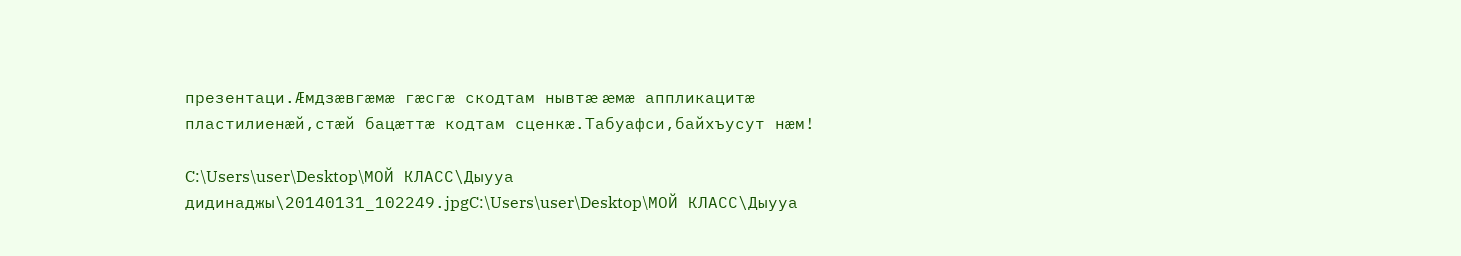презентаци.Ӕмдзæвгæмæ гæсгæ скодтам нывтæ æмæ аппликацитæ пластилиенæй,стæй бацæттæ кодтам сценкæ.Табуафси,байхъусут нæм!

C:\Users\user\Desktop\МОЙ КЛАСС\Дыууа дидинаджы\20140131_102249.jpgC:\Users\user\Desktop\МОЙ КЛАСС\Дыууа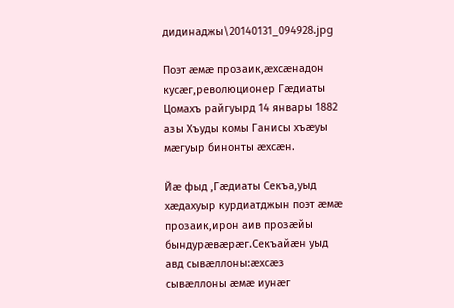дидинаджы\20140131_094928.jpg

Поэт æмæ прозаик,æхсæнадон кусæг,революционер Гæдиаты Цомахъ райгуырд 14 январы 1882 азы Хъуды комы Ганисы хъæуы мæгуыр бинонты æхсæн.

Йæ фыд ,Гæдиаты Секъа,уыд хæдахуыр курдиатджын поэт æмæ прозаик,ирон аив прозæйы бындурæвæрæг.Секъайæн уыд авд сывæллоны:æхсæз сывæллоны æмæ иунæг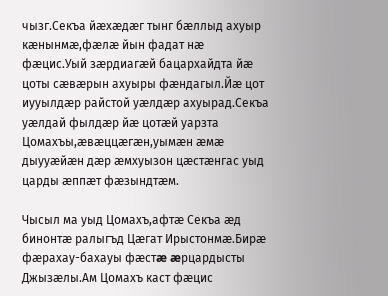чызг.Секъа йæхæдæг тынг бæллыд ахуыр кæнынмæ,фæлæ йын фадат нæ фæцис.Уый зæрдиагæй бацархайдта йæ цоты сæвæрын ахуыры фæндагыл.Йæ цот иууылдæр райстой уæлдæр ахуырад.Секъа уæлдай фылдæр йæ цотæй уарзта Цомахъы,æвæццæгæн,уымæн æмæ дыууæйæн дæр æмхуызон цæстæнгас уыд царды æппæт фæзындтæм.

Чысыл ма уыд Цомахъ,афтæ Секъа æд бинонтæ ралыгъд Цæгат Ирыстонмæ.Бирæ фæрахау-бахауы фæстæ æрцардысты Джызæлы.Ам Цомахъ каст фæцис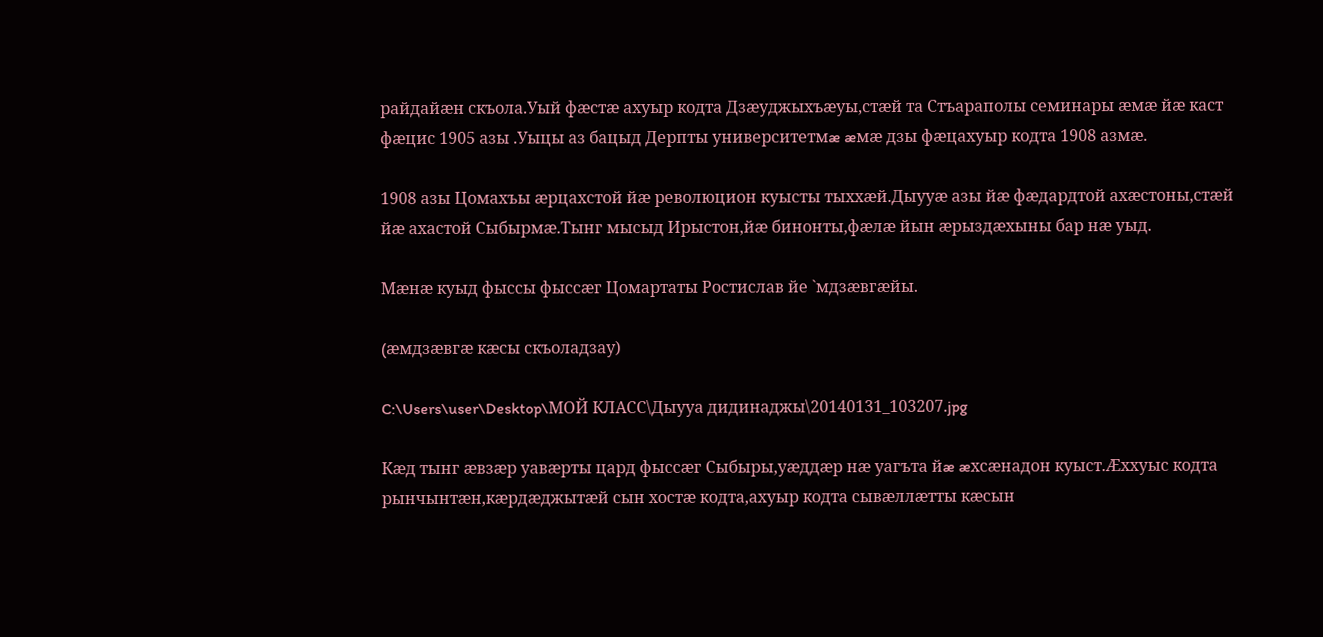райдайæн скъола.Уый фæстæ ахуыр кодта Дзæуджыхъæуы,стæй та Стъараполы семинары æмæ йæ каст фæцис 1905 азы .Уыцы аз бацыд Дерпты университетмæ æмæ дзы фæцахуыр кодта 1908 азмæ.

1908 азы Цомахъы æрцахстой йæ революцион куысты тыххæй.Дыууæ азы йæ фæдардтой ахæстоны,стæй йæ ахастой Сыбырмæ.Тынг мысыд Ирыстон,йæ бинонты,фæлæ йын æрыздæхыны бар нæ уыд.

Мæнæ куыд фыссы фыссæг Цомартаты Ростислав йе `мдзæвгæйы.

(æмдзæвгæ кæсы скъоладзау)

C:\Users\user\Desktop\МОЙ КЛАСС\Дыууа дидинаджы\20140131_103207.jpg

Кæд тынг æвзæр уавæрты цард фыссæг Сыбыры,уæддæр нæ уагъта йæ æхсæнадон куыст.Ӕххуыс кодта рынчынтæн,кæрдæджытæй сын хостæ кодта,ахуыр кодта сывæллæтты кæсын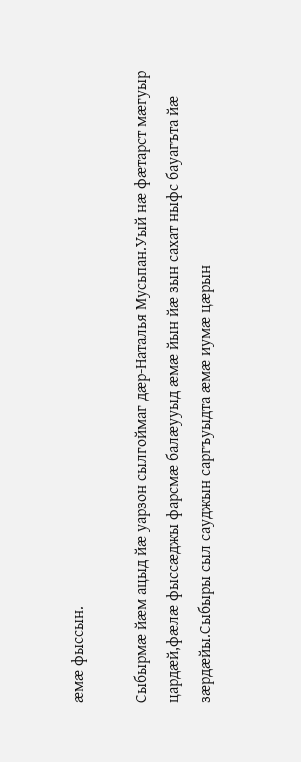æмæ фыссын.

Сыбырмæ йæм ацыд йæ уарзон сылгоймаг дæр-Наталья Мусьпан.Уый нæ фæтарст мæгуыр цардæй,фæлæ фыссæджы фарсмæ балæууыд æмæ йын йæ зын сахат ныфс бауагъта йæ зæрдæйы.Сыбыры сыл сауджын саргъуыдта æмæ иумæ цæрын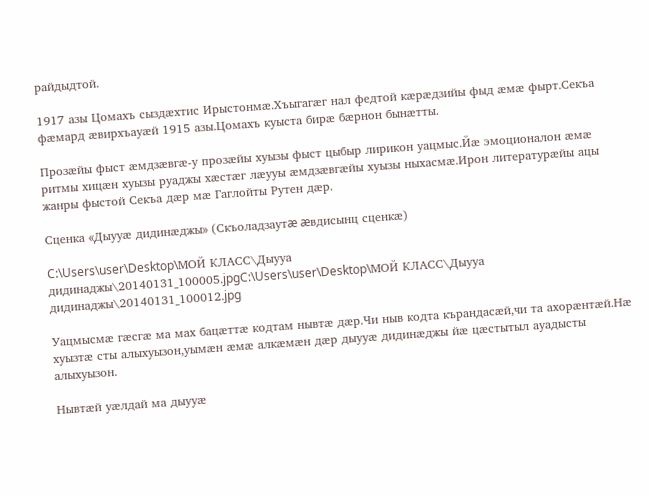райдыдтой.

1917 азы Цомахъ сыздæхтис Ирыстонмæ.Хъыгагæг нал федтой кæрæдзийы фыд æмæ фырт.Секъа фæмард æвирхъауæй 1915 азы.Цомахъ куыста бирæ бæрнон бынæтты.

Прозæйы фыст æмдзæвгæ-у прозæйы хуызы фыст цыбыр лирикон уацмыс.Йæ эмоционалон æмæ ритмы хицæн хуызы руаджы хæстæг лæууы æмдзæвгæйы хуызы ныхасмæ.Ирон литературæйы ацы жанры фыстой Секъа дæр мæ Гаглойты Рутен дæр.

Сценка «Дыууæ дидинæджы» (Скъоладзаутæ æвдисынц сценкæ)

C:\Users\user\Desktop\МОЙ КЛАСС\Дыууа дидинаджы\20140131_100005.jpgC:\Users\user\Desktop\МОЙ КЛАСС\Дыууа дидинаджы\20140131_100012.jpg

Уацмысмæ гæсгæ ма мах бацæттæ кодтам нывтæ дæр.Чи ныв кодта кърандасæй,чи та ахорæнтæй.Нæ хуызтæ сты алыхуызон,уымæн æмæ алкæмæн дæр дыууæ дидинæджы йæ цæстытыл ауадысты алыхуызон.

Нывтæй уæлдай ма дыууæ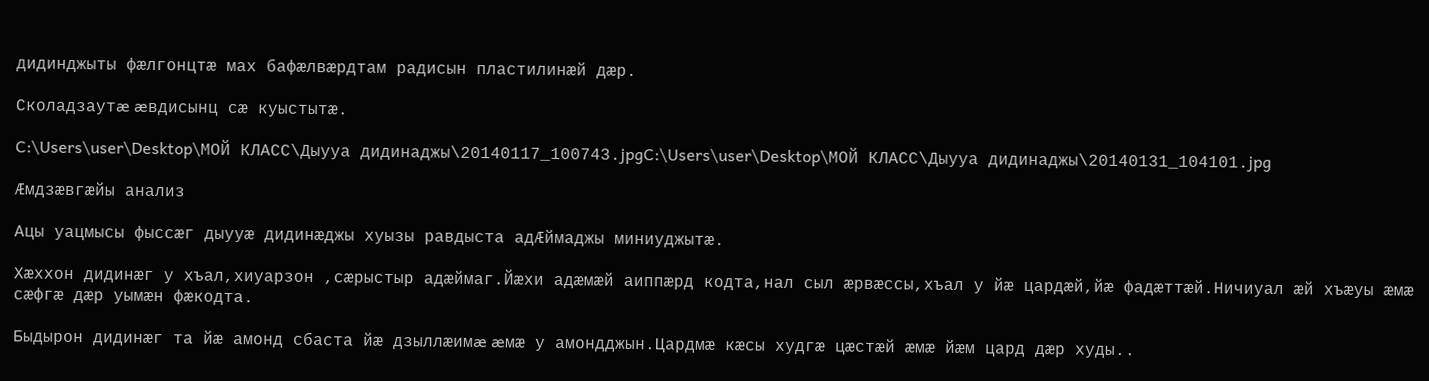дидинджыты фæлгонцтæ мах бафæлвæрдтам радисын пластилинæй дæр.

Сколадзаутæ æвдисынц сæ куыстытæ.

C:\Users\user\Desktop\МОЙ КЛАСС\Дыууа дидинаджы\20140117_100743.jpgC:\Users\user\Desktop\МОЙ КЛАСС\Дыууа дидинаджы\20140131_104101.jpg

Ӕмдзæвгæйы анализ

Ацы уацмысы фыссæг дыууæ дидинæджы хуызы равдыста адӔймаджы миниуджытæ.

Хæххон дидинæг у хъал,хиуарзон ,сæрыстыр адæймаг.Йæхи адæмæй аиппæрд кодта,нал сыл æрвæссы,хъал у йæ цардæй,йæ фадæттæй.Ничиуал æй хъæуы æмæ сæфгæ дæр уымæн фæкодта.

Быдырон дидинæг та йæ амонд сбаста йæ дзыллæимæ æмæ у амондджын.Цардмæ кæсы худгæ цæстæй æмæ йæм цард дæр худы..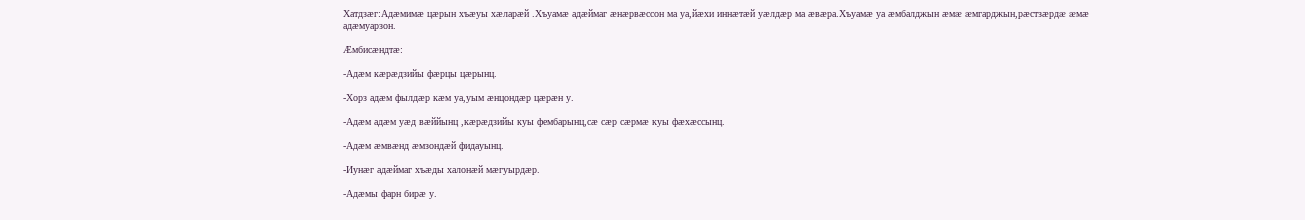Хатдзæг:Адæмимæ цæрын хъæуы хæларæй .Хъуамæ адæймаг æнæрвæссон ма уа,йæхи иннæтæй уæлдæр ма æвæра.Хъуамæ уа æмбалджын æмæ æмгарджын,рæстзæрдæ æмæ адæмуарзон.

Ӕмбисæндтæ:

-Адæм кæрæдзийы фæрцы цæрынц.

-Хорз адæм фылдæр кæм уа,уым æнцондæр цæрæн у.

-Адæм адæм уæд вæййынц ,кæрæдзийы куы фембарынц,сæ сæр сæрмæ куы фæхæссынц.

-Адæм æмвæнд æмзондæй фидауынц.

-Иунæг адæймаг хъæды халонæй мæгуырдæр.

-Адæмы фарн бирæ у.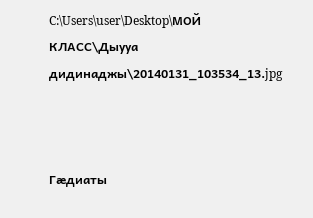C:\Users\user\Desktop\МОЙ КЛАСС\Дыууа дидинаджы\20140131_103534_13.jpg



Гæдиаты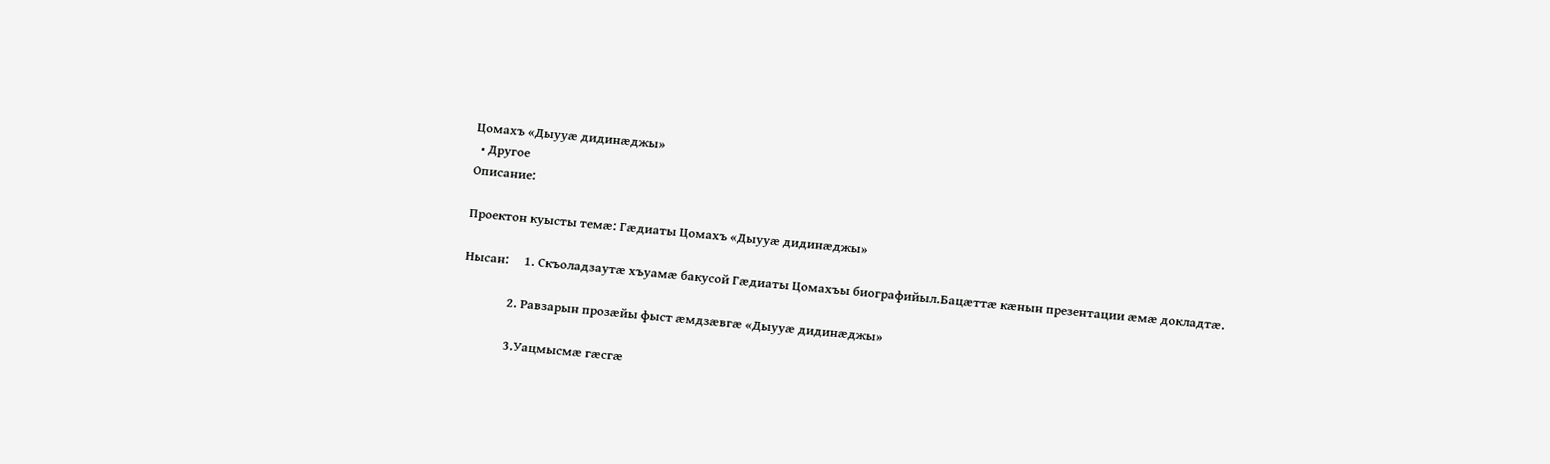Цомахъ «Дыууæ дидинæджы»
  • Другое
Описание:

Проектон куысты темæ: Гæдиаты Цомахъ «Дыууæ дидинæджы»

Нысан:     1. Скъоладзаутæ хъуамæ бакусой Гæдиаты Цомахъы биографийыл.Бацæттæ кæнын презентации æмæ докладтæ.

               2. Равзарын прозæйы фыст æмдзæвгæ «Дыууæ дидинæджы»

               3.Уацмысмæ гæсгæ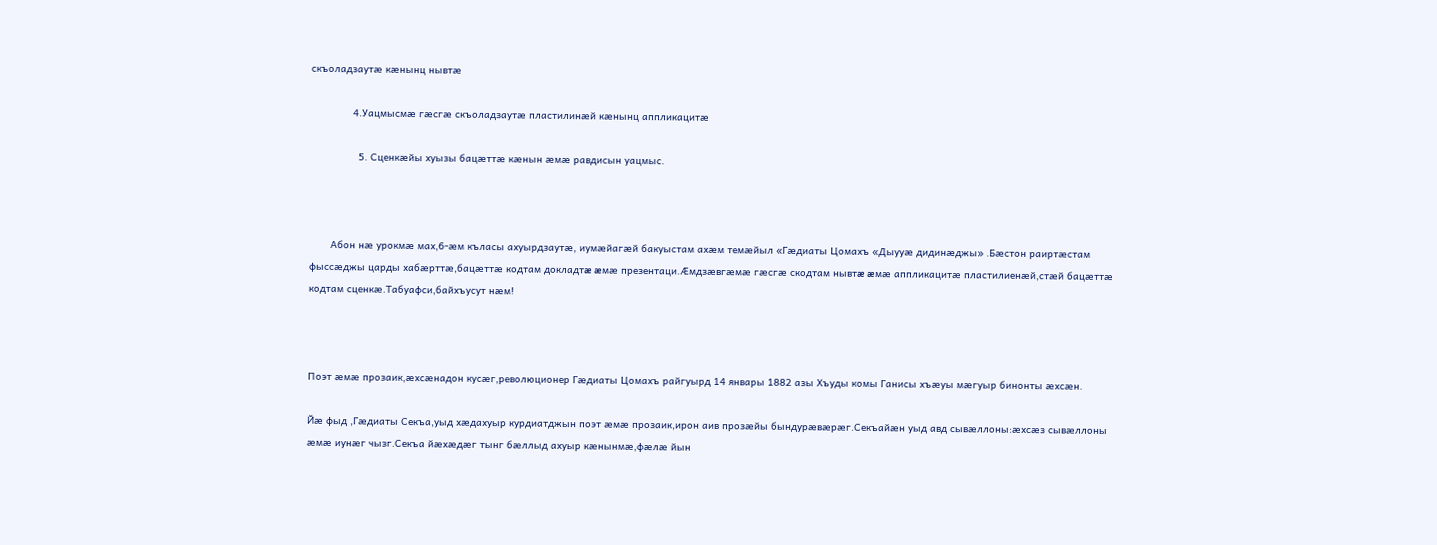скъоладзаутæ кæнынц нывтæ

              4.Уацмысмæ гæсгæ скъоладзаутæ пластилинæй кæнынц аппликацитæ

                5. Сценкæйы хуызы бацæттæ кæнын æмæ равдисын уацмыс.



       Абон нæ урокмæ мах,6-æм къласы ахуырдзаутæ, иумæйагæй бакуыстам ахæм темæйыл «Гæдиаты Цомахъ «Дыууæ дидинæджы» .Бæстон раиртæстам фыссæджы царды хабæрттæ,бацæттæ кодтам докладтæ æмæ презентаци.Ӕмдзæвгæмæ гæсгæ скодтам нывтæ æмæ аппликацитæ пластилиенæй,стæй бацæттæ кодтам сценкæ.Табуафси,байхъусут нæм!



Поэт æмæ прозаик,æхсæнадон кусæг,революционер Гæдиаты Цомахъ райгуырд 14 январы 1882 азы Хъуды комы Ганисы хъæуы мæгуыр бинонты æхсæн.

Йæ фыд ,Гæдиаты Секъа,уыд хæдахуыр курдиатджын поэт æмæ прозаик,ирон аив прозæйы бындурæвæрæг.Секъайæн уыд авд сывæллоны:æхсæз сывæллоны æмæ иунæг чызг.Секъа йæхæдæг тынг бæллыд ахуыр кæнынмæ,фæлæ йын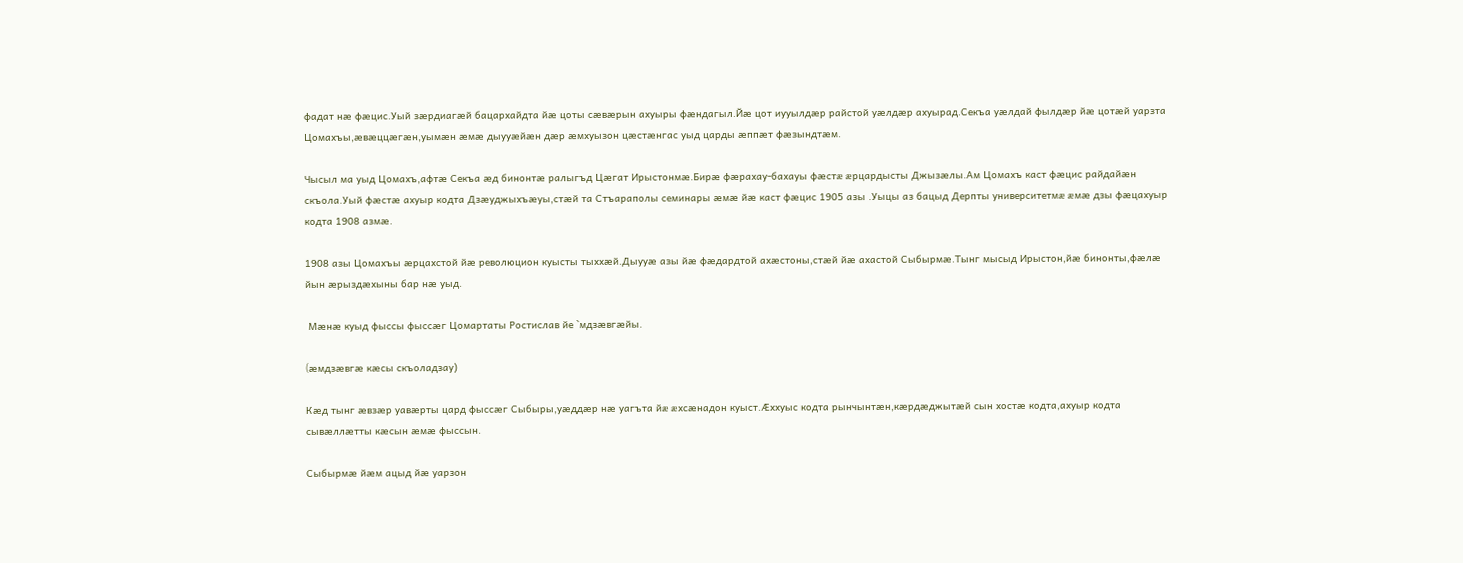фадат нæ фæцис.Уый зæрдиагæй бацархайдта йæ цоты сæвæрын ахуыры фæндагыл.Йæ цот иууылдæр райстой уæлдæр ахуырад.Секъа уæлдай фылдæр йæ цотæй уарзта Цомахъы,æвæццæгæн,уымæн æмæ дыууæйæн дæр æмхуызон цæстæнгас уыд царды æппæт фæзындтæм.

Чысыл ма уыд Цомахъ,афтæ Секъа æд бинонтæ ралыгъд Цæгат Ирыстонмæ.Бирæ фæрахау-бахауы фæстæ æрцардысты Джызæлы.Ам Цомахъ каст фæцис райдайæн скъола.Уый фæстæ ахуыр кодта Дзæуджыхъæуы,стæй та Стъараполы семинары æмæ йæ каст фæцис 1905 азы .Уыцы аз бацыд Дерпты университетмæ æмæ дзы фæцахуыр кодта 1908 азмæ.

1908 азы Цомахъы æрцахстой йæ революцион куысты тыххæй.Дыууæ азы йæ фæдардтой ахæстоны,стæй йæ ахастой Сыбырмæ.Тынг мысыд Ирыстон,йæ бинонты,фæлæ йын æрыздæхыны бар нæ уыд.

 Мæнæ куыд фыссы фыссæг Цомартаты Ростислав йе `мдзæвгæйы.

(æмдзæвгæ кæсы скъоладзау)

Кæд тынг æвзæр уавæрты цард фыссæг Сыбыры,уæддæр нæ уагъта йæ æхсæнадон куыст.Ӕххуыс кодта рынчынтæн,кæрдæджытæй сын хостæ кодта,ахуыр кодта сывæллæтты кæсын æмæ фыссын.

Сыбырмæ йæм ацыд йæ уарзон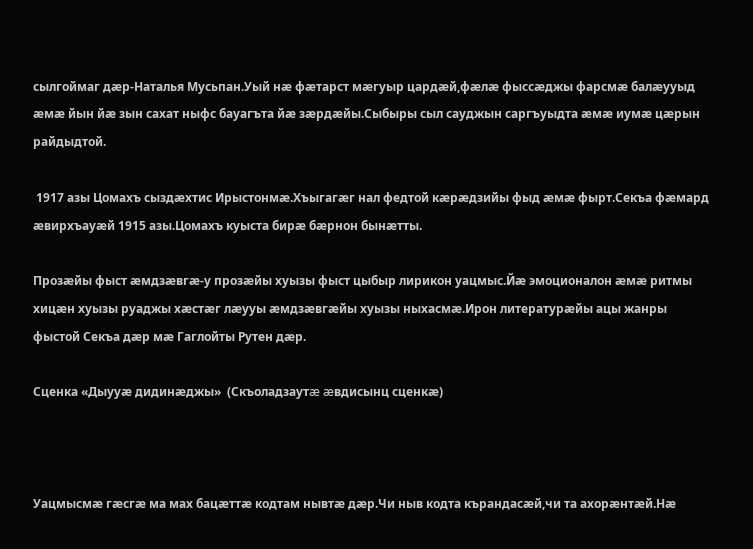сылгоймаг дæр-Наталья Мусьпан.Уый нæ фæтарст мæгуыр цардæй,фæлæ фыссæджы фарсмæ балæууыд æмæ йын йæ зын сахат ныфс бауагъта йæ зæрдæйы.Сыбыры сыл сауджын саргъуыдта æмæ иумæ цæрын райдыдтой.

 1917 азы Цомахъ сыздæхтис Ирыстонмæ.Хъыгагæг нал федтой кæрæдзийы фыд æмæ фырт.Секъа фæмард æвирхъауæй 1915 азы.Цомахъ куыста бирæ бæрнон бынæтты.

Прозæйы фыст æмдзæвгæ-у прозæйы хуызы фыст цыбыр лирикон уацмыс.Йæ эмоционалон æмæ ритмы хицæн хуызы руаджы хæстæг лæууы æмдзæвгæйы хуызы ныхасмæ.Ирон литературæйы ацы жанры фыстой Секъа дæр мæ Гаглойты Рутен дæр.

Сценка «Дыууæ дидинæджы»  (Скъоладзаутæ æвдисынц сценкæ)



Уацмысмæ гæсгæ ма мах бацæттæ кодтам нывтæ дæр.Чи ныв кодта кърандасæй,чи та ахорæнтæй.Нæ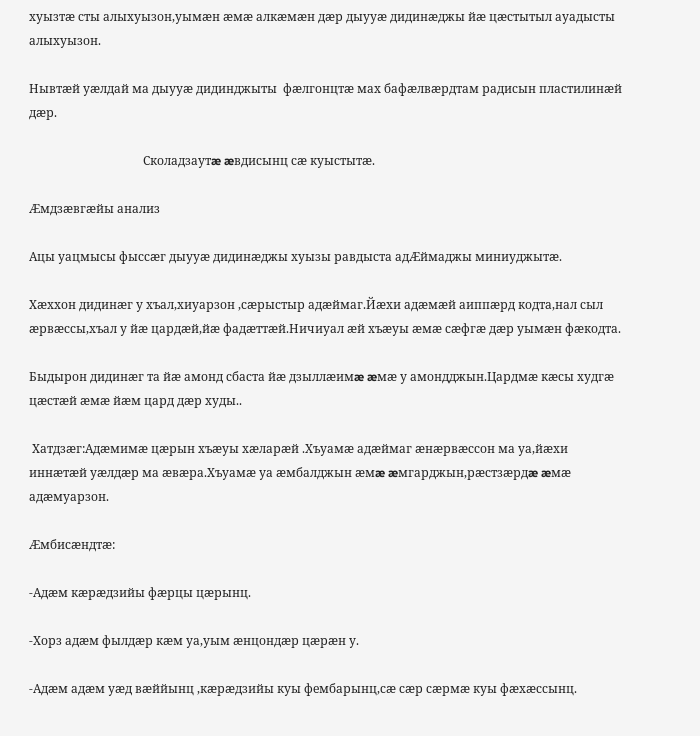хуызтæ сты алыхуызон,уымæн æмæ алкæмæн дæр дыууæ дидинæджы йæ цæстытыл ауадысты алыхуызон.

Нывтæй уæлдай ма дыууæ дидинджыты  фæлгонцтæ мах бафæлвæрдтам радисын пластилинæй дæр.

                                      Сколадзаутæ æвдисынц сæ куыстытæ.

Ӕмдзæвгæйы анализ

Ацы уацмысы фыссæг дыууæ дидинæджы хуызы равдыста адӔймаджы миниуджытæ.

Хæххон дидинæг у хъал,хиуарзон ,сæрыстыр адæймаг.Йæхи адæмæй аиппæрд кодта,нал сыл æрвæссы,хъал у йæ цардæй,йæ фадæттæй.Ничиуал æй хъæуы æмæ сæфгæ дæр уымæн фæкодта.

Быдырон дидинæг та йæ амонд сбаста йæ дзыллæимæ æмæ у амондджын.Цардмæ кæсы худгæ цæстæй æмæ йæм цард дæр худы..

 Хатдзæг:Адæмимæ цæрын хъæуы хæларæй .Хъуамæ адæймаг æнæрвæссон ма уа,йæхи иннæтæй уæлдæр ма æвæра.Хъуамæ уа æмбалджын æмæ æмгарджын,рæстзæрдæ æмæ адæмуарзон.

Ӕмбисæндтæ:

-Адæм кæрæдзийы фæрцы цæрынц.

-Хорз адæм фылдæр кæм уа,уым æнцондæр цæрæн у.

-Адæм адæм уæд вæййынц ,кæрæдзийы куы фембарынц,сæ сæр сæрмæ куы фæхæссынц.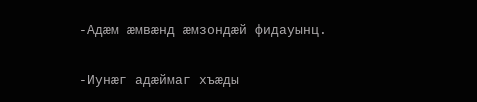-Адæм æмвæнд æмзондæй фидауынц.

-Иунæг адæймаг хъæды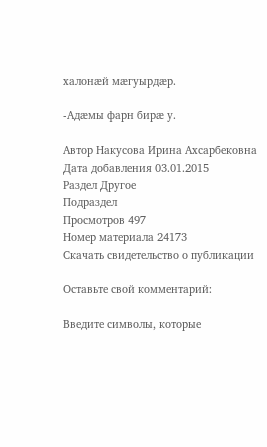халонæй мæгуырдæр.

-Адæмы фарн бирæ у.

Автор Накусова Ирина Ахсарбековна
Дата добавления 03.01.2015
Раздел Другое
Подраздел
Просмотров 497
Номер материала 24173
Скачать свидетельство о публикации

Оставьте свой комментарий:

Введите символы, которые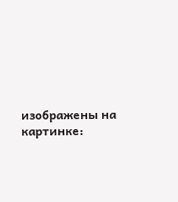изображены на картинке: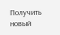Получить новый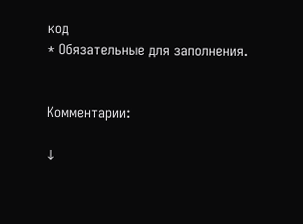код
* Обязательные для заполнения.


Комментарии:

↓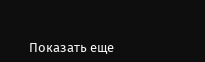Показать еще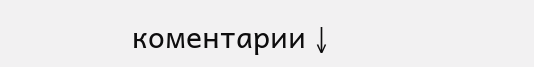коментарии ↓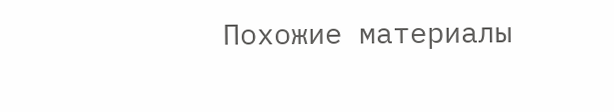Похожие материалы